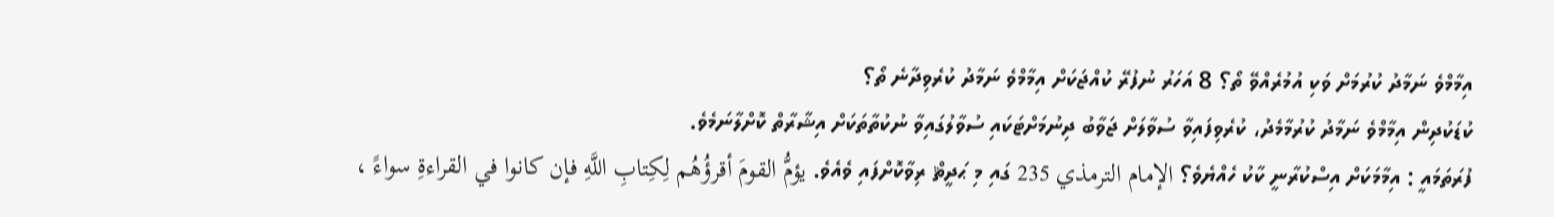އިމާމްވެ ނަމާދު ކުރުމަށް ވަކި އުމުރެއްވޭ ތޯ؟ 8 އަހަރު ނުފުރޭ ކުއްޖަކަށް އިމާމްވެ ނަމާދު ކުރެވިދާނެ ތޯ؟
ކުޑަކުދިން އިމާމްވެ ނަމާދު ކުރުމާމެދު، ކުރެވިފައިވާ ސުވާލަށް ޖަވާބު ދިނުމަށްޓަކައި ސުވާލުގައިވާ ނުކުތާތަކަށް އިޝާރާތް ކޮށްލާނަމެވެ.
ފުރަތަމައީ : އިމާމަކަށް އިސްކުރާނީ ކާކު ހެއްޔެވެ؟ الإمام الترمذي 235 ގައި މި ޙަދީޘް ރިވާކޮށްފައި ވެއެވެ. يؤمُّ القومَ أقرؤُهُم لِكِتابِ اللَّهِ فإن كانوا في القراءةِ سواءً ،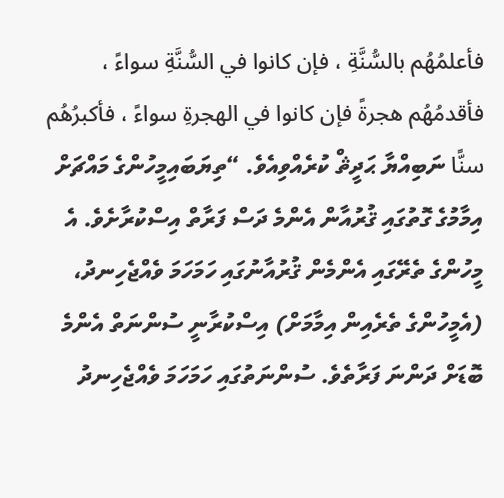فأعلمُهُم بالسُّنَّةِ ، فإن كانوا في السُّنَّةِ سواءً ، فأقدمُهُم هجرةً فإن كانوا في الهجرةِ سواءً ، فأكبرُهُم سنًّا ނަބިއްޔާ ޙަދީޘް ކުރެއްވިއެވެ. “ތިޔަބައިމީހުންގެ މައްޗަށް އިމާމުގެ ގޮތުގައި ޤުރުއާން އެންމެ ދަސް ފަރާތް އިސްކުރާށެވެ. އެ މީހުންގެ ތެރޭގައި އެންމެން ޤުރުއާނުގައި ހަމަހަމަ ވެއްޖެހިނދު، (އެމީހުންގެ ތެރެއިން އިމާމަށް) އިސްކުރާނީ ސުންނަތް އެންމެ ބޮޑަށް ދަންނަ ފަރާތެވެ. ސުންނަތުގައި ހަމަހަމަ ވެއްޖެހިނދު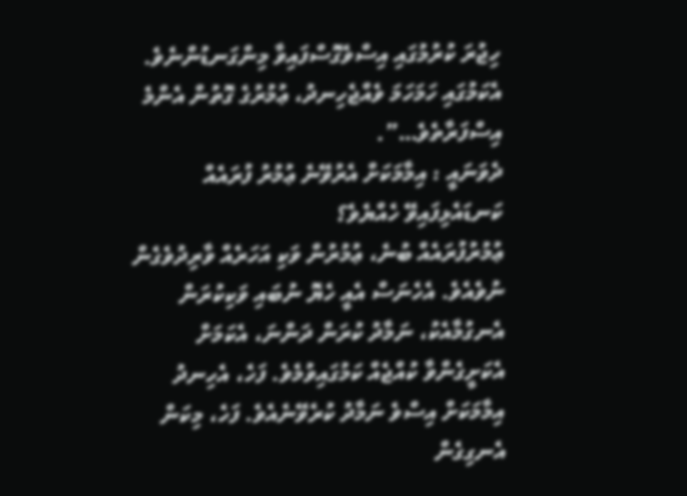ހިޖުރަ ކުރުމުގައި އިސްވެގޮސްފައިވާ މިންގަނޑުންނެވެ. އެކަމުގައި ހަމަހަމަ ވެއްޖެހިނދު، ޢުމުރުގެ ގޮތުން އެންމެ އިސްފަރާތެވެ…”.
ދެވަނައީ : އިމާމަކަށް އެރުވޭނެ ޢުމުރު ފުރައެއް ކަނޑައެޅިފައިވޭ ހެއްޔެވެ؟
ޢުމުރުފުރައެއް ބުނެ، ޢުމުރުން ވަކި އަހަރެއް ވާރިދުވެގެން ނުވެއެވެ. އެހެނަސް އެއީ ހެޔޮ ނުބައި ވަކިކުރަން އެނގުމާއެކު، ނަމާދު ކުރަން ދަންނަ، އެކަމަށް އެކަށީގެންވާ ކުއްޖެއް ކަމުގައިވުމެވެ. ފަހެ، އެހިނދު އިމާމަކަށް އިސްވެ ނަމާދު ކުރެވޭނެއެވެ. ފަހެ، މިކަން އެނގިގެން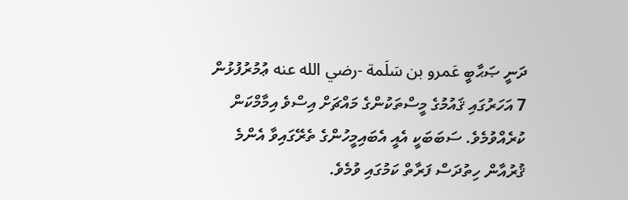ދަނީ ޞަޙާބީ عَمرو بن سَلَمة -رضي الله عنه ޢުމުރުފުޅުން 7 އަހަރުގައި ޤައުމުގެ މީސްތަކުންގެ މައްޗަށް އިސްވެ އިމާމްކަން ކުރެއްވުމެވެ. ސަބަބަކީ އެއީ އެބައިމީހުންގެ ތެރޭގައިވާ އެންމެ ޤުރުއާން ހިތުދަސް ފަރާތް ކަމުގައި ވުމެވެ.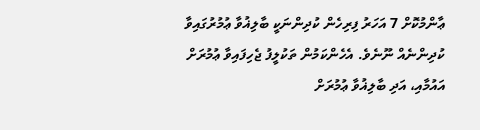ޢާންމުކޮށް 7 އަހަރު ފިރިހެން ކުދިންނަކީ ބާލިޣުވާ ޢުމުރުގައިވާ ކުދިންނެއް ނޫނެވެ. އެހެންކަމުން ތަކުލީފު ޖެހިފައިވާ ޢުމުރަށް އައުމާއި، އަދި ބާލިޣުވާ ޢުމުރަށް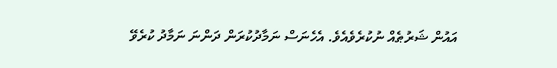އައުން ޝަރުޠެއް ނުކުރެވެއެވެ. އެހެނަސް ނަމާދުކުރަން ދަންނަ ނަމާދު ކުރެވޭ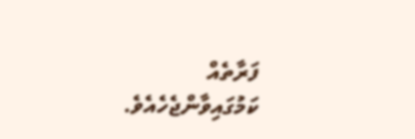ފަރާތެއް ކަމުގައިވާންޖެހެއެވެ.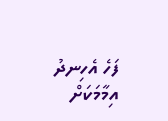ފަހެ އެހިނދު އިމާމަކަށް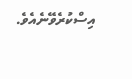އިސްކުރެވޭނެއެވެ.